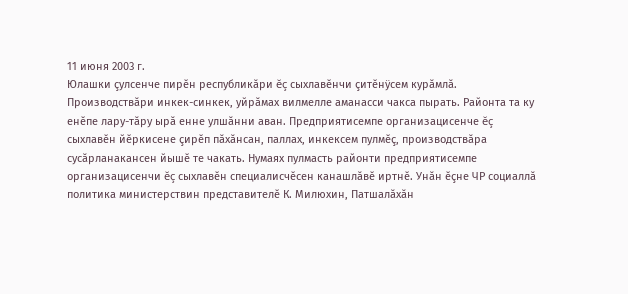11 июня 2003 г.
Юлашки çулсенче пирĕн республикăри ĕç сыхлавĕнчи çитĕнÿсем курăмлă. Производствăри инкек-синкек, уйрăмах вилмелле аманасси чакса пырать. Районта та ку енĕпе лару-тăру ырă енне улшăнни аван. Предприятисемпе организацисенче ĕç сыхлавĕн йĕркисене çирĕп пăхăнсан, паллах, инкексем пулмĕç, производствăра сусăрланакансен йышĕ те чакать. Нумаях пулмасть районти предприятисемпе организацисенчи ĕç сыхлавĕн специалисчĕсен канашлăвĕ иртнĕ. Унăн ĕçне ЧР социаллă политика министерствин представителĕ К. Милюхин, Патшалăхăн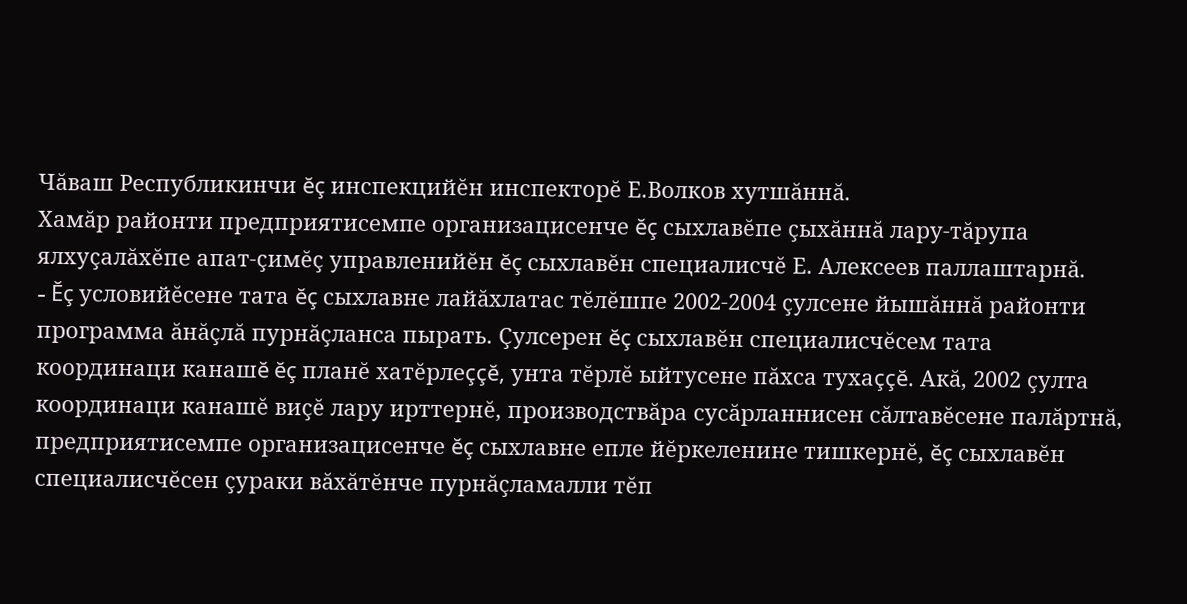Чăваш Республикинчи ĕç инспекцийĕн инспекторĕ Е.Волков хутшăннă.
Хамăр районти предприятисемпе организацисенче ĕç сыхлавĕпе çыхăннă лару-тăрупа ялхуçалăхĕпе апат-çимĕç управленийĕн ĕç сыхлавĕн специалисчĕ Е. Алексеев паллаштарнă.
- Ĕç условийĕсене тата ĕç сыхлавне лайăхлатас тĕлĕшпе 2002-2004 çулсене йышăннă районти программа ăнăçлă пурнăçланса пырать. Çулсерен ĕç сыхлавĕн специалисчĕсем тата координаци канашĕ ĕç планĕ хатĕрлеççĕ, унта тĕрлĕ ыйтусене пăхса тухаççĕ. Акă, 2002 çулта координаци канашĕ виçĕ лару ирттернĕ, производствăра сусăрланнисен сăлтавĕсене палăртнă, предприятисемпе организацисенче ĕç сыхлавне епле йĕркеленине тишкернĕ, ĕç сыхлавĕн специалисчĕсен çураки вăхăтĕнче пурнăçламалли тĕп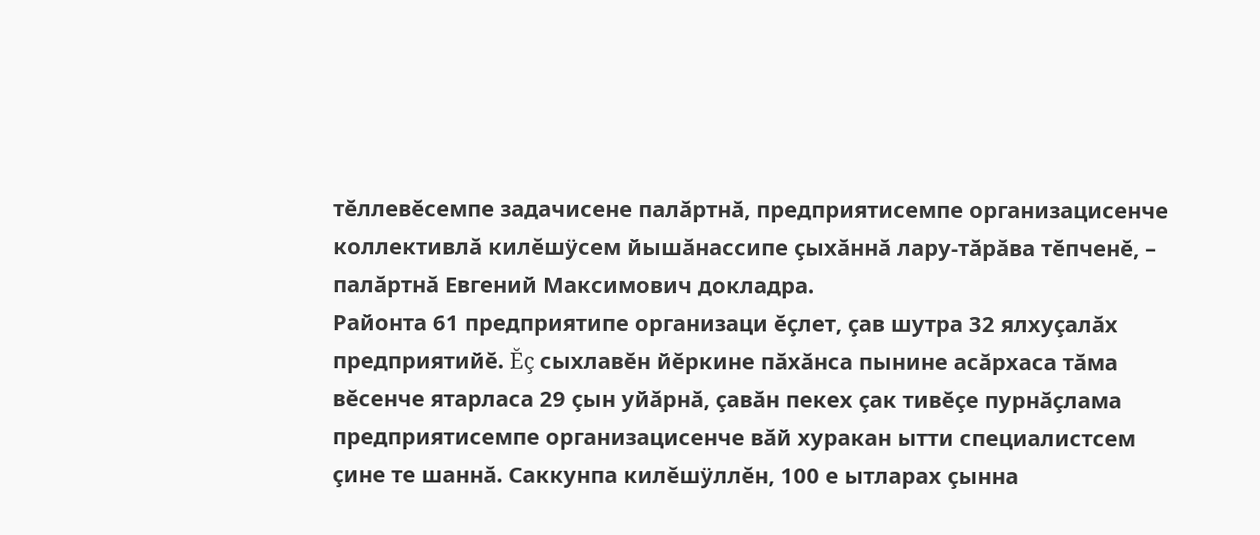тĕллевĕсемпе задачисене палăртнă, предприятисемпе организацисенче коллективлă килĕшÿсем йышăнассипе çыхăннă лару-тăрăва тĕпченĕ, – палăртнă Евгений Максимович докладра.
Районта 61 предприятипе организаци ĕçлет, çав шутра 32 ялхуçалăх предприятийĕ. Ĕç сыхлавĕн йĕркине пăхăнса пынине асăрхаса тăма вĕсенче ятарласа 29 çын уйăрнă, çавăн пекех çак тивĕçе пурнăçлама предприятисемпе организацисенче вăй хуракан ытти специалистсем çине те шаннă. Саккунпа килĕшÿллĕн, 100 е ытларах çынна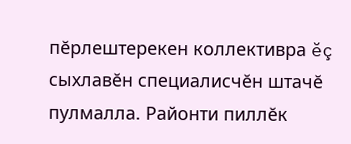пĕрлештерекен коллективра ĕç сыхлавĕн специалисчĕн штачĕ пулмалла. Районти пиллĕк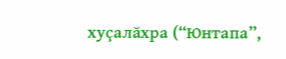хуçалăхра (“Юнтапа”,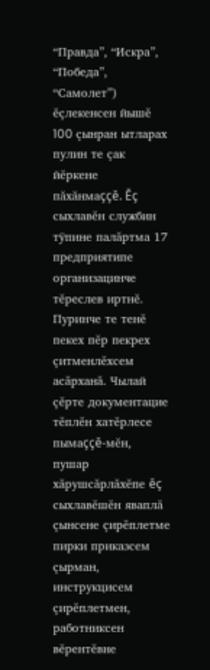“Правда”, “Искра”, “Победа”, “Самолет”) ĕçлекенсен йышĕ 100 çынран ытларах пулин те çак йĕркене пăхăнмаççĕ. Ĕç сыхлавĕн службин тÿпине палăртма 17 предприятипе организацинче тĕреслев иртнĕ. Пуринче те тенĕ пекех пĕр пекрех çитменлĕхсем асăрханă. Чылай çĕрте документацие тĕплĕн хатĕрлесе пымаççĕ-мĕн, пушар хăрушсăрлăхĕпе ĕç сыхлавĕшĕн яваплă çынсене çирĕплетме пирки приказсем çырман, инструкцисем çирĕплетмен, работниксен вĕрентĕвне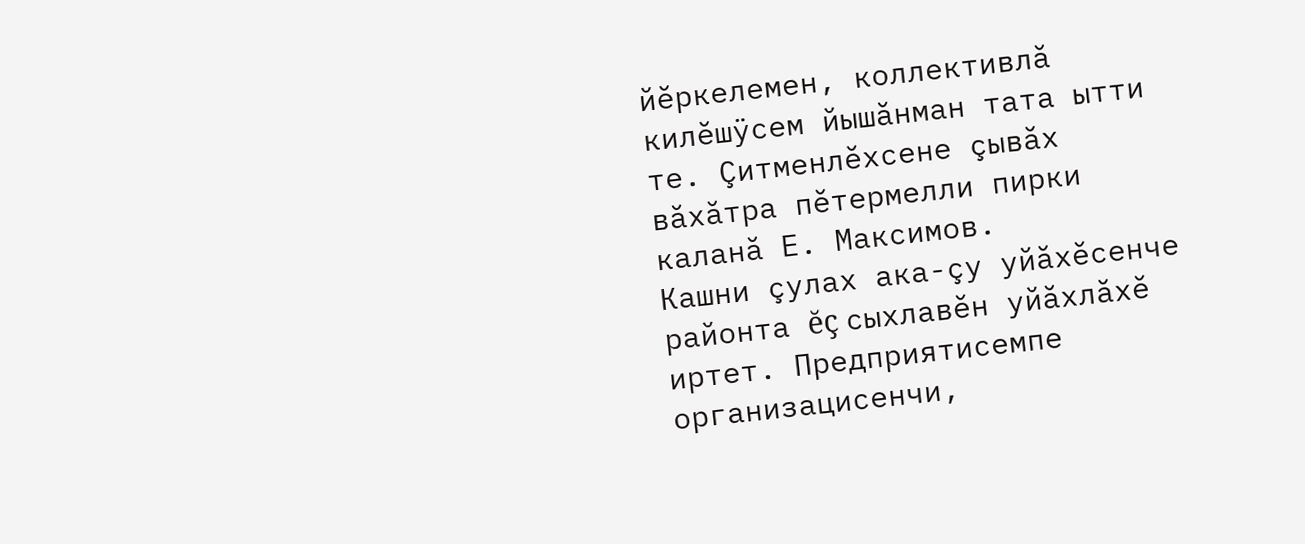йĕркелемен, коллективлă килĕшÿсем йышăнман тата ытти те. Çитменлĕхсене çывăх вăхăтра пĕтермелли пирки каланă Е. Максимов.
Кашни çулах ака-çу уйăхĕсенче районта ĕç сыхлавĕн уйăхлăхĕ иртет. Предприятисемпе организацисенчи,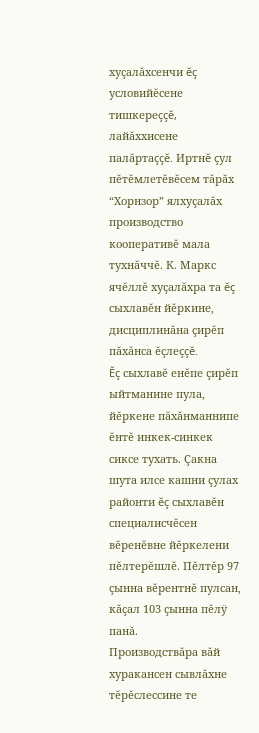хуçалăхсенчи ĕç условийĕсене тишкереççĕ, лайăххисене палăртаççĕ. Иртнĕ çул пĕтĕмлетĕвĕсем тăрăх “Хорнзор” ялхуçалăх производство кооперативĕ мала тухнăччĕ. К. Маркс ячĕллĕ хуçалăхра та ĕç сыхлавĕн йĕркине, дисциплинăна çирĕп пăхăнса ĕçлеççĕ.
Ĕç сыхлавĕ енĕпе çирĕп ыйтманине пула, йĕркене пăхăнманнипе ĕнтĕ инкек-синкек сиксе тухать. Çакна шута илсе кашни çулах районти ĕç сыхлавĕн специалисчĕсен вĕренĕвне йĕркелени пĕлтерĕшлĕ. Пĕлтĕр 97 çынна вĕрентнĕ пулсан, кăçал 103 çынна пĕлÿ панă.
Производствăра вăй хуракансен сывлăхне тĕрĕслессине те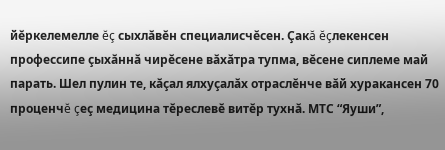йĕркелемелле ĕç сыхлăвĕн специалисчĕсен. Çакă ĕçлекенсен профессипе çыхăннă чирĕсене вăхăтра тупма, вĕсене сиплеме май парать. Шел пулин те, кăçал ялхуçалăх отраслĕнче вăй хуракансен 70 проценчĕ çеç медицина тĕреслевĕ витĕр тухнă. МТС “Яуши”,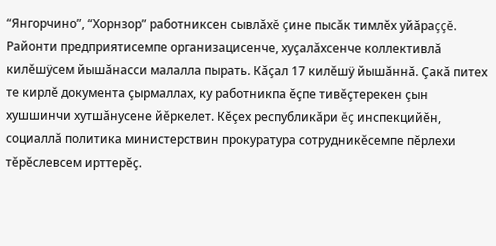“Янгорчино”, “Хорнзор” работниксен сывлăхĕ çине пысăк тимлĕх уйăраççĕ.
Районти предприятисемпе организацисенче, хуçалăхсенче коллективлă килĕшÿсем йышăнасси малалла пырать. Кăçал 17 килĕшÿ йышăннă. Çакă питех те кирлĕ документа çырмаллах, ку работникпа ĕçпе тивĕçтерекен çын хушшинчи хутшăнусене йĕркелет. Кĕçех республикăри ĕç инспекцийĕн, социаллă политика министерствин прокуратура сотрудникĕсемпе пĕрлехи тĕрĕслевсем ирттерĕç.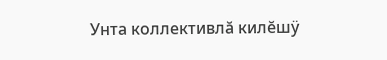Унта коллективлă килĕшÿ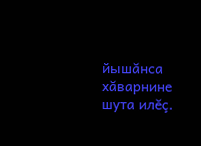йышăнса хăварнине шута илĕç.